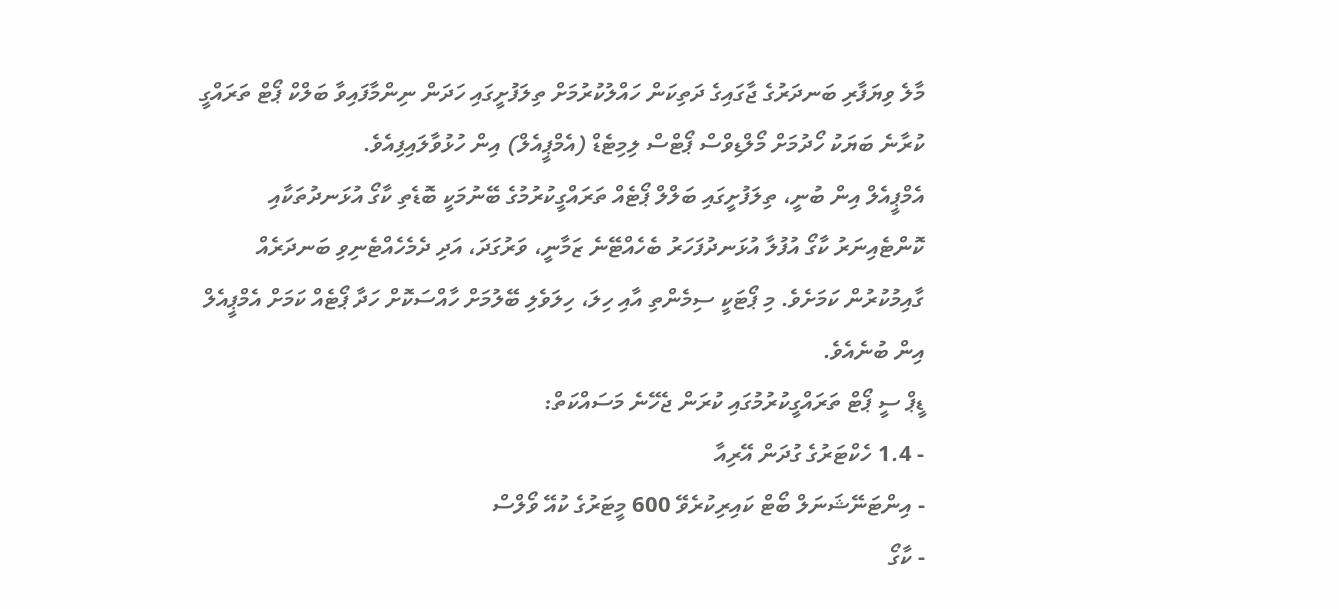މާލެ ވިޔަފާރި ބަނދަރުގެ ޖާގައިގެ ދަތިކަން ހައްލުކުރުމަށް ތިލަފުށީގައި ހަދަން ނިންމާފައިވާ ބަލްކް ޕޯޓް ތަރައްގީ ކުރާނެ ބަޔަކު ހޯދުމަށް މޯލްޑިވްސް ޕޯޓްސް ލިމިޓެޑް (އެމްޕީއެލް) އިން ހުޅުވާލައިފިއެވެ.
އެމްޕީއެލް އިން ބުނީ، ތިލަފުށީގައި ބަލްލް ޕޯޓެއް ތަރައްގީކުރުމުގެ ބޭނުމަކީ ބޮޑެތި ކާގޯ އުޅަނދުތަކާއި ކޮންޓެއިނަރު ކާގޯ އުފުލާ އުޅަނދުފަހަރު ބެހެއްޓޭނެ ޒަމާނީ، ވަރުގަދަ، އަދި ދެމެހެއްޓެނިވި ބަނދަރެއް ގާއިމުކުރުން ކަމަށެވެ. މި ޕޯޓަކީ ސިމެންތި އާއި ހިލަ، ހިލަވެލި ބޭލުމަށް ހާއްސަކޮށް ހަދާ ޕޯޓެއް ކަމަށް އެމްޕީއެލް އިން ބުނެއެވެ.
ޑީޕް ސީ ޕޯޓް ތަރައްގީކުރުމުގައި ކުރަން ޖެހޭނެ މަސައްކަތް:
- 1.4 ހެކްޓަރުގެ ގުދަން އޭރިއާ
- އިންޓަނޭޝަނަލް ބޯޓް ކައިރިކުރެވޭ 600 މީޓަރުގެ ކުއޭ ވޯލްސް
- ކާގޯ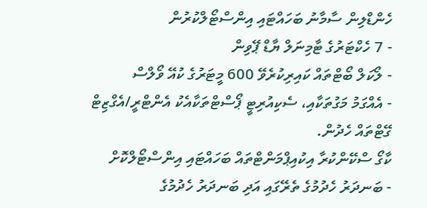ހެންޑްލިން ސާމާނު ބަހައްޓައި އިންސްޓޯލްކުރުން
- 7 ހެކްޓަރުގެ ޓާމިނަލް ޔާޑް ޕޭވިން
- ލޯކަލް ބޯޓްތައް ކައިރިކުރެވޭ 600 މީޓަރުގެ ކުއޭ ވޯލްސް
- އެއްގަމު މަގުތަކާއި، ސެކިއުރިޓީ ޕޯސްޓްތަކާއެކު އެންޓްރީ/އެގްޒިޓް ގޭޓްތައް ހެދުން.
ކާގޯ ސްކޭންކުރާ އިކުއިޕްމަންޓްތައް ބަހައްޓައި އިންސްޓޯލްކޮށް
- ބަނދަރު ހެދުމުގެ ތެރޭގައި އަދި ބަނދަރު ހެދުމުގެ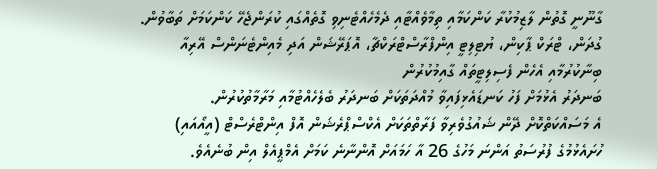ގާނޫނީ ގޮތުން ލާޒިމުކުރާ ކަންކަމާއި ތިމާވެއްޓާއި ދެމެހެއްޓެނިވި ގޮތެއްގައި ކުރަންޖެހޭ ކަންކަމަށް ތަބާވުން.
ގުދަން، ޓްރަކް ޕާކިން، ޔުޓިލިޓީ އިންފްރާސްޓްރަކްޗާ، އޮޕަރޭޝަން އަދި މެއިންޓެނަންސް އޭރިއާ ބިނާކުރުމާއި އެހެން ފެސިލިޓީތައް ގާއިމުކުރުން
ބަނދަރު އެޅުމަށް ފަހު ކަނޑައެޅިފައިވާ މުއްދަތަކަށް ބަނދަރު ބެލެހެއްޓުމާއި މަރާމާތުކުރުން.
އެ މަސައްކަތްކޮށް ދޭން ޝައުގުވެރިވާ ފަރާތްތަކަށް އެކްސްޕްރެޝަން އޮފް އިންޓްރެސްޓް (އީއޯއައި) ހުށައެޅުމުގެ ފުރުސަތު އަންނަ މަހުގެ 26 އާ ހަމައަށް އޮންނާނެ ކަމަށް އެމްޕީއެލް އިން ބުނެއެވެ.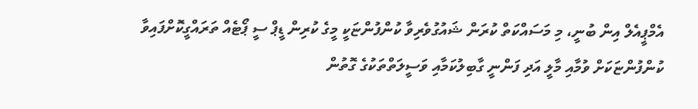އެމްޕީއެލް އިން ބުނީ، މި މަސައްކަތް ކުރަން ޝައުގުވެރިވާ ކުންފުންޏަކީ މީގެ ކުރިން ޑީޕް ސީ ޕޯޓެއް ތަރައްގީކޮށްފައިވާ ކުންފުންޏަކަށް ވުމާއި މާލީ އަދި ފަންނީ ގާބިލުކަމާއި ވަސީލަތްތަކުގެ ގޮތުން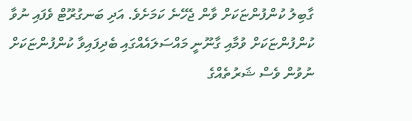ގާބިލު ކުންފުންޏަކަށް ވާން ޖެހޭނެ ކަމަށެވެ. އަދި ބަނގުރޫޓް ވެފައި ނުވާ ކުންފުންޏަކަށް ވުމާއި ގާނޫނީ މައްސަލައެއްގައި ބެދިފައިވާ ކުންފުންޏަކަށް ނުވުން ވެސް ޝަރުތެއްގެ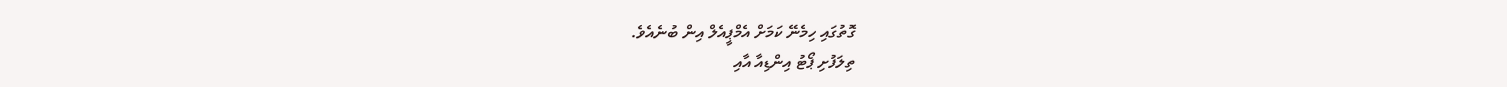ގޮތުގައި ހިމެނޭ ކަމަށް އެމްޕީއެލް އިން ބުނެއެވެ.
ތިލަފުށި ޕޯޓު އިންޑިއާ އާއި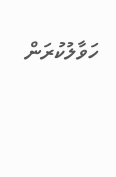ހަވާލުކުރަން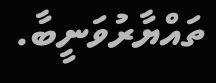ތައްޔާރުވަނީބާ.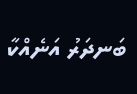ބަނދަރު އަނެއްކާ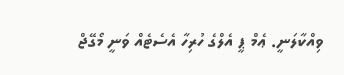ވިއްކާލަނީ. ޢެމް ޕީ އެލްގެ ހުރިހާ އެސެޓެއް ވަނީ މޯގޭޖް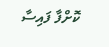ކޮށްފާ ފައިސާ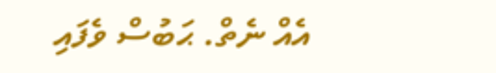އެއް ނެތް. ޙަބުސް ވެފައި